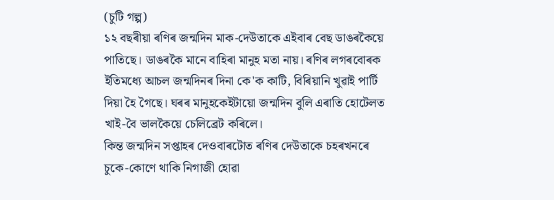(চুটি গল্প)
১২ বছৰীয়া ৰণিৰ জন্মদিন মাক-দেউতাকে এইবাৰ বেছ ডাঙৰকৈয়ে পাতিছে। ডাঙৰকৈ মানে বাহিৰা মানুহ মতা নায়। ৰণিৰ লগৰবোৰক ইতিমধ্যে আচল জন্মদিনৰ দিনা কে'ক কাটি, বিৰিয়ানি খুৱাই পাৰ্টি দিয়া হৈ গৈছে। ঘৰৰ মানুহকেইটায়ো জন্মদিন বুলি এৰাতি হোটেলত খাই-বৈ ভালকৈয়ে চেলিব্ৰেট কৰিলে।
কিন্ত জন্মদিন সপ্তাহৰ দেওবাৰটোত ৰণিৰ দেউতাকে চহৰখনৰে চুকে-কোণে থাকি নিগাজী হোৱা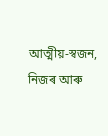আত্মীয়-স্বজন, নিজৰ আৰু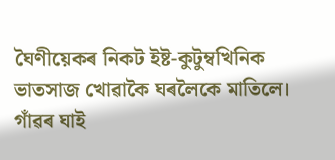ঘৈণীয়েকৰ নিকট ইষ্ট-কুটুম্বখিনিক ভাতসাজ খোৱাকৈ ঘৰলৈকে মাতিলে। গাঁৱৰ ঘাই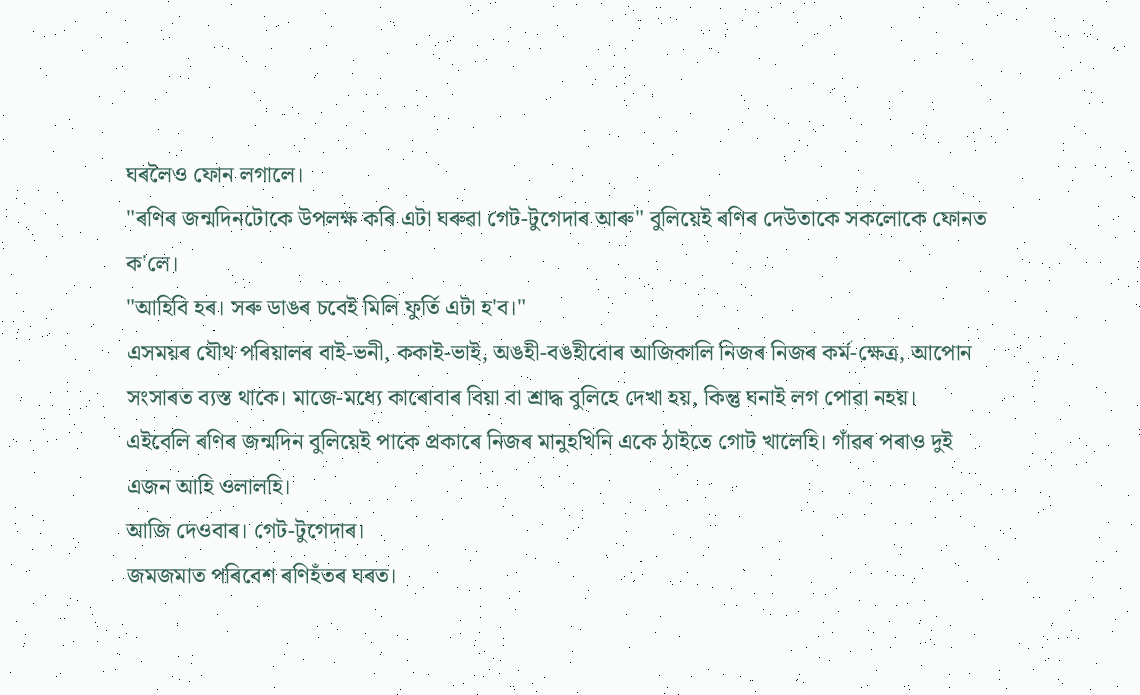ঘৰলৈও ফোন লগালে।
"ৰণিৰ জন্মদিনটোকে উপলক্ষ কৰি এটা ঘৰুৱা গেট-টুগেদাৰ আৰু" বুলিয়েই ৰণিৰ দেউতাকে সকলোকে ফোনত ক'লে।
"আহিবি হৰ। সৰু ডাঙৰ চবেই মিলি ফুৰ্তি এটা হ'ব।"
এসময়ৰ যৌথ পৰিয়ালৰ বাই-ভনী, ককাই-ভাই, অঙহী-বঙহীবোৰ আজিকালি নিজৰ নিজৰ কৰ্ম-ক্ষেত্ৰ, আপোন সংসাৰত ব্যস্ত থাকে। মাজে-মধ্যে কাৰোবাৰ বিয়া বা শ্ৰাদ্ধ বুলিহে দেখা হয়, কিন্তু ঘনাই লগ পোৱা নহয়।
এইবেলি ৰণিৰ জন্মদিন বুলিয়েই পাকে প্ৰকাৰে নিজৰ মানুহখিনি একে ঠাইতে গোট খালেহি। গাঁৱৰ পৰাও দুই এজন আহি ওলালহি।
আজি দেওবাৰ। গেট-টুগেদাৰ।
জমজমাত পৰিবেশ ৰণিহঁতৰ ঘৰত।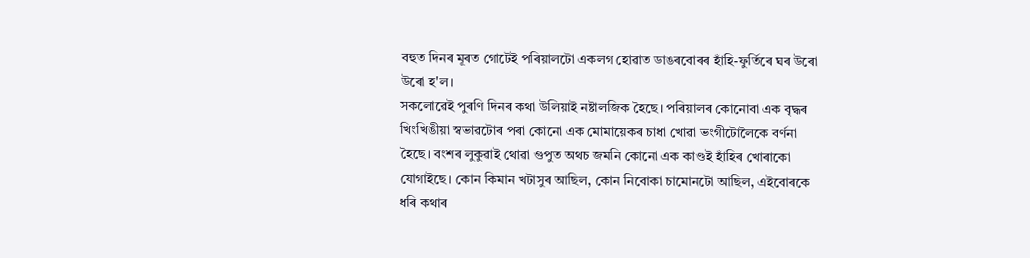বহুত দিনৰ মূৰত গোটেই পৰিয়ালটো একলগ হোৱাত ডাঙৰবোৰৰ হাঁহি-ফুৰ্তিৰে ঘৰ উৰো উৰো হ'ল।
সকলোৱেই পুৰণি দিনৰ কথা উলিয়াই নষ্টালজিক হৈছে। পৰিয়ালৰ কোনোবা এক বৃদ্ধৰ খিংখিঙীয়া স্বভাৱটোৰ পৰা কোনো এক মোমায়েকৰ চাধা খোৱা ভংগীটোলৈকে বৰ্ণনা হৈছে। বংশৰ লুকুৱাই থোৱা গুপুত অথচ জমনি কোনো এক কাণ্ডই হাঁহিৰ খোৰাকো যোগাইছে। কোন কিমান খটাসুৰ আছিল, কোন নিবোকা চামোনটো আছিল, এইবোৰকে ধৰি কথাৰ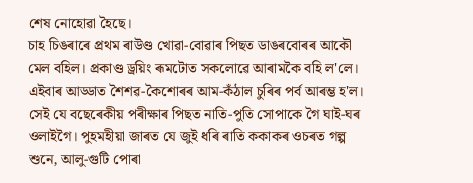শেষ নোহোৱা হৈছে।
চাহ চিঙৰাৰে প্ৰথম ৰাউণ্ড খোৱা-বোৱাৰ পিছত ডাঙৰবোৰৰ আকৌ মেল বহিল। প্ৰকাণ্ড ড্ৰয়িং ৰূমটোত সকলোৱে আৰামকৈ বহি ল'লে।
এইবাৰ আড্ডাত শৈশৱ-কৈশোৰৰ আম-কঁঠাল চুৰিৰ পৰ্ব আৰম্ভ হ'ল। সেই যে বছেৰেকীয় পৰীক্ষাৰ পিছত নাতি-পুতি সোপাকে গৈ ঘাই-ঘৰ ওলাইগৈ। পুহমহীয়া জাৰত যে জুই ধৰি ৰাতি ককাকৰ ওচৰত গল্প শুনে, আলু-গুটি পোৰা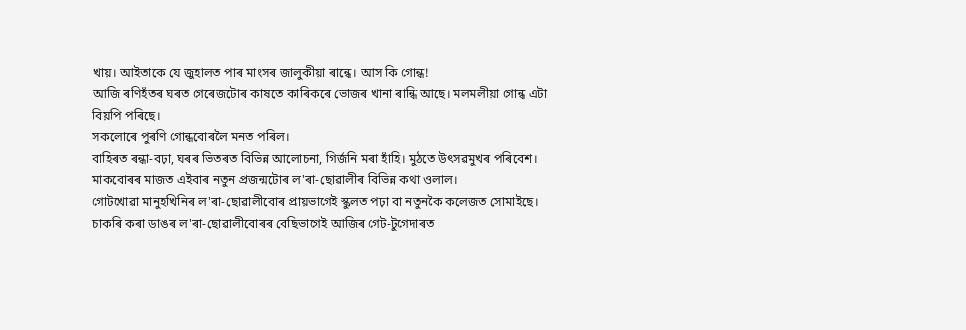খায়। আইতাকে যে জুহালত পাৰ মাংসৰ জালুকীয়া ৰান্ধে। আস কি গোন্ধ!
আজি ৰণিহঁতৰ ঘৰত গেৰেজটোৰ কাষতে কাৰিকৰে ভোজৰ খানা ৰান্ধি আছে। মলমলীয়া গোন্ধ এটা বিয়পি পৰিছে।
সকলোৰে পুৰণি গোন্ধবোৰলৈ মনত পৰিল।
বাহিৰত ৰন্ধা-বঢ়া, ঘৰৰ ভিতৰত বিভিন্ন আলোচনা, গিৰ্জনি মৰা হাঁহি। মুঠতে উৎসৱমুখৰ পৰিবেশ।
মাকবোৰৰ মাজত এইবাৰ নতুন প্ৰজন্মটোৰ ল'ৰা-ছোৱালীৰ বিভিন্ন কথা ওলাল।
গোটখোৱা মানুহখিনিৰ ল'ৰা-ছোৱালীবোৰ প্ৰায়ভাগেই স্কুলত পঢ়া বা নতুনকৈ কলেজত সোমাইছে। চাকৰি কৰা ডাঙৰ ল'ৰা-ছোৱালীবোৰৰ বেছিভাগেই আজিৰ গেট-টুগেদাৰত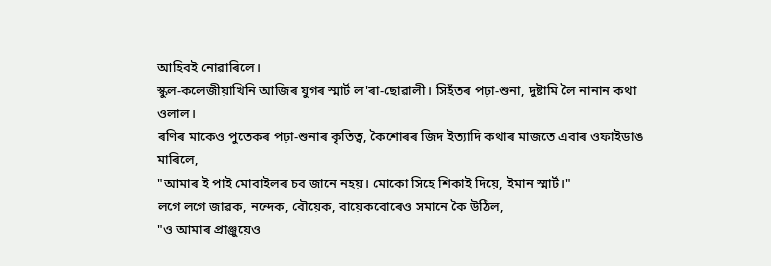আহিবই নোৱাৰিলে।
স্কুল-কলেজীয়াখিনি আজিৰ যুগৰ স্মাৰ্ট ল'ৰা-ছোৱালী। সিহঁতৰ পঢ়া-শুনা, দুষ্টামি লৈ নানান কথা ওলাল।
ৰণিৰ মাকেও পুতেকৰ পঢ়া-শুনাৰ কৃতিত্ব, কৈশোৰৰ জিদ ইত্যাদি কথাৰ মাজতে এবাৰ ওফাইডাঙ মাৰিলে,
"আমাৰ ই পাই মোবাইলৰ চব জানে নহয়। মোকো সিহে শিকাই দিয়ে, ইমান স্মাৰ্ট।"
লগে লগে জাৱক, নন্দেক, বৌয়েক, বায়েকবোৰেও সমানে কৈ উঠিল,
"ও আমাৰ প্ৰাঞ্জুয়েও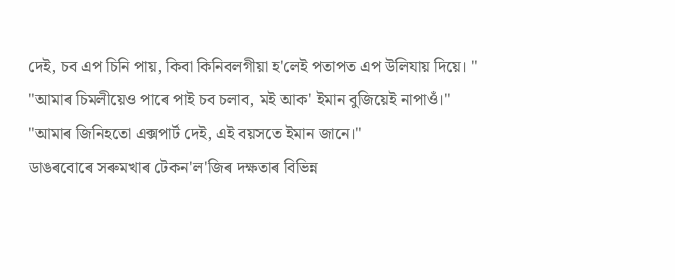দেই, চব এপ চিনি পায়, কিবা কিনিবলগীয়া হ'লেই পতাপত এপ উলিযায় দিয়ে। "
"আমাৰ চিমলীয়েও পাৰে পাই চব চলাব, মই আক' ইমান বুজিয়েই নাপাওঁ।"
"আমাৰ জিনিহতো এক্সপাৰ্ট দেই, এই বয়সতে ইমান জানে।"
ডাঙৰবোৰে সৰুমখাৰ টেকন'ল'জিৰ দক্ষতাৰ বিভিন্ন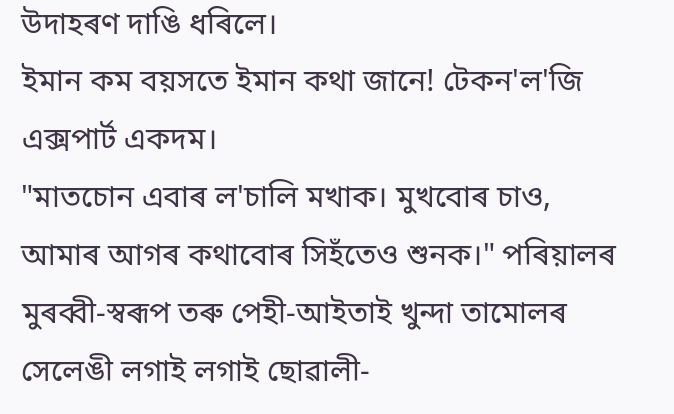উদাহৰণ দাঙি ধৰিলে।
ইমান কম বয়সতে ইমান কথা জানে! টেকন'ল'জি এক্সপাৰ্ট একদম।
"মাতচোন এবাৰ ল'চালি মখাক। মুখবোৰ চাও, আমাৰ আগৰ কথাবোৰ সিহঁতেও শুনক।" পৰিয়ালৰ মুৰব্বী-স্বৰূপ তৰু পেহী-আইতাই খুন্দা তামোলৰ সেলেঙী লগাই লগাই ছোৱালী-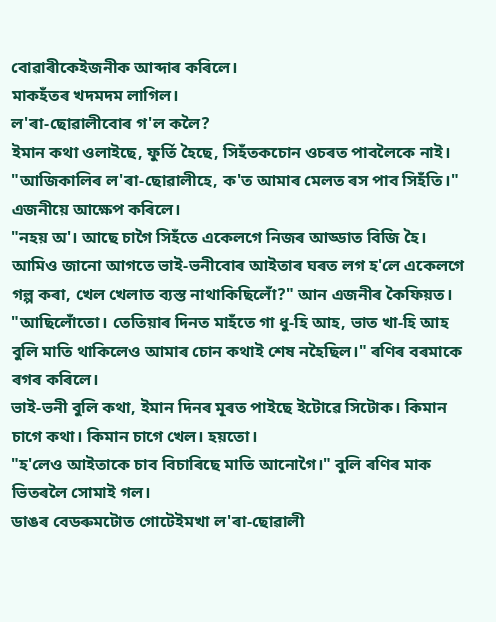বোৱাৰীকেইজনীক আব্দাৰ কৰিলে।
মাকহঁতৰ খদমদম লাগিল।
ল'ৰা-ছোৱালীবোৰ গ'ল কলৈ?
ইমান কথা ওলাইছে, ফুৰ্তি হৈছে, সিহঁতকচোন ওচৰত পাবলৈকে নাই।
"আজিকালিৰ ল'ৰা-ছোৱালীহে, ক'ত আমাৰ মেলত ৰস পাব সিহঁতি।" এজনীয়ে আক্ষেপ কৰিলে।
"নহয় অ'। আছে চাগৈ সিহঁতে একেলগে নিজৰ আড্ডাত বিজি হৈ। আমিও জানো আগতে ভাই-ভনীবোৰ আইতাৰ ঘৰত লগ হ'লে একেলগে গল্প কৰা, খেল খেলাত ব্যস্ত নাথাকিছিলোঁ?" আন এজনীৰ কৈফিয়ত।
"আছিলোঁতো। তেতিয়াৰ দিনত মাহঁতে গা ধু-হি আহ, ভাত খা-হি আহ বুলি মাতি থাকিলেও আমাৰ চোন কথাই শেষ নহৈছিল।" ৰণিৰ বৰমাকে ৰগৰ কৰিলে।
ভাই-ভনী বুলি কথা, ইমান দিনৰ মূৰত পাইছে ইটোৱে সিটোক। কিমান চাগে কথা। কিমান চাগে খেল। হয়তো।
"হ'লেও আইতাকে চাব বিচাৰিছে মাতি আনোগৈ।" বুলি ৰণিৰ মাক ভিতৰলৈ সোমাই গল।
ডাঙৰ বেডৰুমটোত গোটেইমখা ল'ৰা-ছোৱালী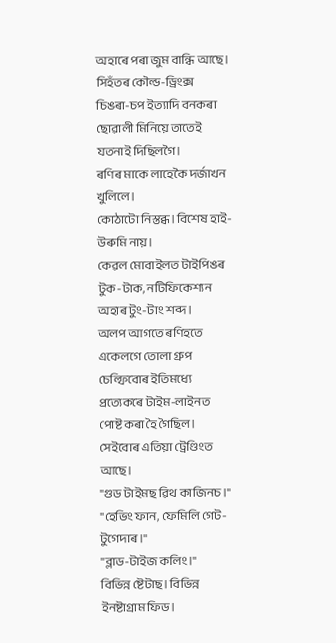অহাৰে পৰা জুম বান্ধি আছে। সিহঁতৰ কৌল্ড-ড্ৰিংক্স চিঙৰা-চপ ইত্যাদি বনকৰা ছোৱালী মিনিয়ে তাতেই যতনাই দিছিলগৈ।
ৰণিৰ মাকে লাহেকৈ দৰ্জাখন খুলিলে।
কোঠাটো নিস্তব্ধ। বিশেষ হাই-উৰুমি নায়।
কেৱল মোবাইলত টাইপিঙৰ টুক-টাক, নটিফিকেশ্যন অহাৰ টুং-টাং শব্দ।
অলপ আগতে ৰণিহতে একেলগে তোলা গ্ৰুপ চেল্ফিবোৰ ইতিমধ্যে প্ৰত্যেকৰে টাইম-লাইনত পোষ্ট কৰা হৈ গৈছিল। সেইবোৰ এতিয়া ট্রেণ্ডিংত আছে।
"গুড টাইমছ ৱিথ কাজিনচ।"
"হেভিং ফান, ফেমিলি গেট-টুগেদাৰ।"
"ব্লাড-টাইজ কলিং।"
বিভিন্ন ষ্টেটাছ। বিভিন্ন ইনষ্টাগ্ৰাম ফিড।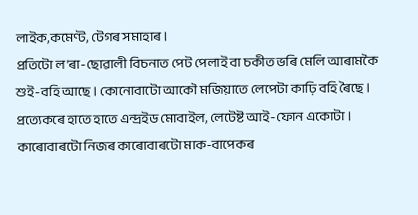লাইক,কমেণ্ট, টেগৰ সমাহাৰ।
প্ৰতিটো ল'ৰা-ছোৱালী বিচনাত পেট পেলাই বা চকীত ভৰি মেলি আৰামকৈ শুই-বহি আছে। কোনোবাটো আকৌ মজিয়াতে লেপেটা কাঢ়ি বহি ৰৈছে।
প্ৰত্যেকৰে হাতে হাতে এন্দ্ৰইড মোবাইল, লেটেষ্ট আই-ফোন একোটা। কাৰোবাৰটো নিজৰ কাৰোবাৰটো মাক-বাপেকৰ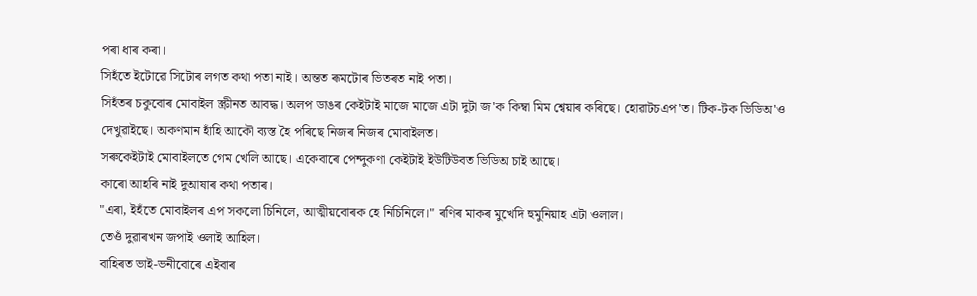পৰা ধাৰ কৰা।
সিহঁতে ইটোৱে সিটোৰ লগত কথা পতা নাই। অন্তত ৰূমটোৰ ভিতৰত নাই পতা।
সিহঁতৰ চকুবোৰ মোবাইল স্ক্ৰীনত আবদ্ধ। অলপ ডাঙৰ কেইটাই মাজে মাজে এটা দুটা জ'ক কিম্বা মিম শ্বেয়াৰ কৰিছে। হোৱাটচএপ'ত। টিক-টক ভিডিঅ'ও দেখুৱাইছে। অকণমান হাঁহি আকৌ ব্যস্ত হৈ পৰিছে নিজৰ নিজৰ মোবাইলত।
সৰুকেইটাই মোবাইলতে গেম খেলি আছে। একেবাৰে পেন্দুকণা কেইটাই ইউটিউবত ভিডিঅ চাই আছে।
কাৰো আহৰি নাই দুআষাৰ কথা পতাৰ।
"এৰা, ইহঁতে মোবাইলৰ এপ সকলো চিনিলে, আত্মীয়বোৰক হে নিচিনিলে।" ৰণিৰ মাকৰ মুখেদি হুমুনিয়াহ এটা ওলাল।
তেওঁ দুৱাৰখন জপাই ওলাই আহিল।
বাহিৰত ভাই-ভনীবোৰে এইবাৰ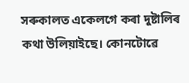সৰুকালত একেলগে কৰা দুষ্টালিৰ কথা উলিয়াইছে। কোনটোৱে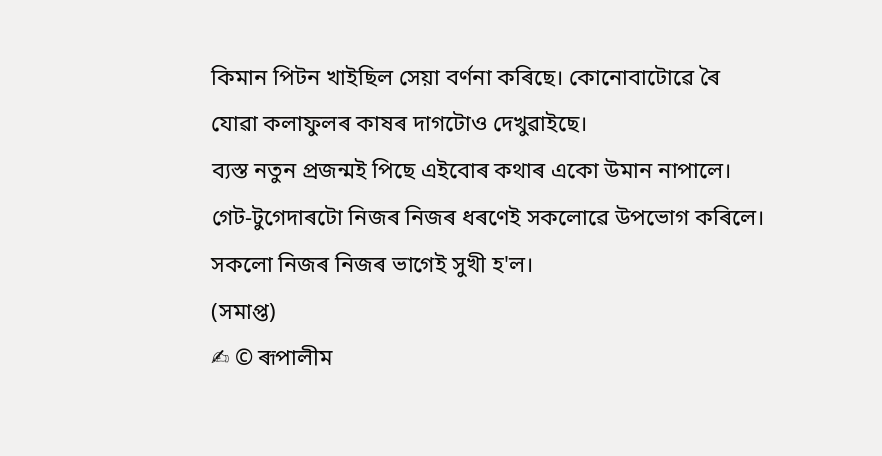কিমান পিটন খাইছিল সেয়া বৰ্ণনা কৰিছে। কোনোবাটোৱে ৰৈ যোৱা কলাফুলৰ কাষৰ দাগটোও দেখুৱাইছে।
ব্যস্ত নতুন প্ৰজন্মই পিছে এইবোৰ কথাৰ একো উমান নাপালে।
গেট-টুগেদাৰটো নিজৰ নিজৰ ধৰণেই সকলোৱে উপভোগ কৰিলে।
সকলো নিজৰ নিজৰ ভাগেই সুখী হ'ল।
(সমাপ্ত)
✍ © ৰূপালীম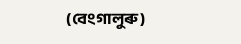(বেংগালুৰু)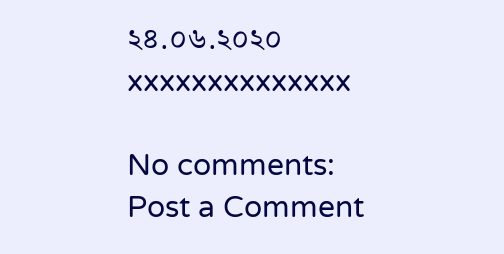২৪.০৬.২০২০
xxxxxxxxxxxxxx

No comments:
Post a Comment